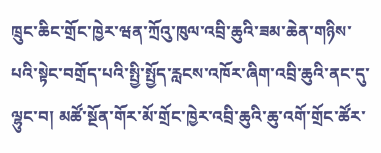ཁྲུང་ཆིང་གྲོང་ཁྱེར་ཝན་ཀྲོའུ་ཁུལ་འབྲི་ཆུའི་ཟམ་ཆེན་གཉིས་པའི་སྟེང་བགྲོད་པའི་སྤྱི་སྤྱོད་རླངས་འཁོར་ཞིག་འབྲི་ཆུའི་ནང་དུ་ལྷུང་བ། མཚོ་སྔོན་གོར་མོ་གྲོང་ཁྱེར་འབྲི་ཆུའི་ཆུ་འགོ་གྲོང་ཚོར་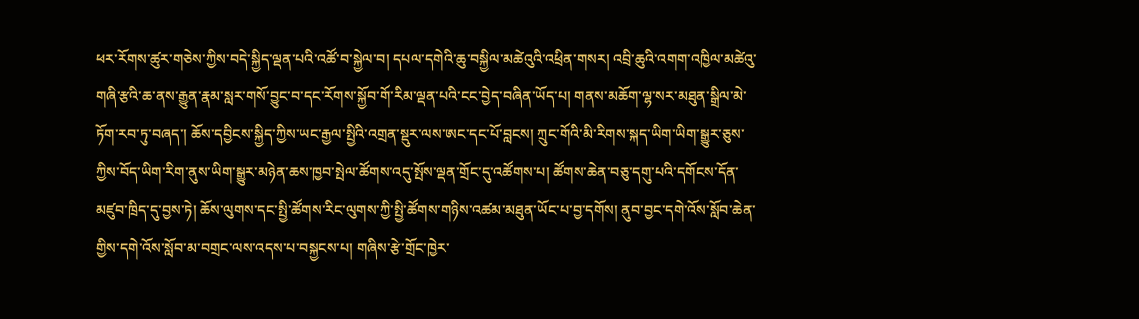ཕར་རོགས་ཚུར་གཅེས་ཀྱིས་བདེ་སྐྱིད་ལྡན་པའི་འཚོ་བ་སྐྱེལ་བ། དཔལ་དགེའི་ཆུ་བསྐྱིལ་མཚེའུའི་འཕྲིན་གསར། འབྲི་ཆུའི་འགག་འཁྱིལ་མཚེའུ་གཞི་རྩའི་ཆ་ནས་རྒྱུན་རྣམ་སླར་གསོ་བྱུང་བ་དང་རོགས་སྐྱོབ་གོ་རིམ་ལྡན་པའི་ངང་བྱེད་བཞིན་ཡོད་པ། གནས་མཆོག་ལྷ་སར་མཐུན་སྒྲིལ་མེ་ཏོག་རབ་ཏུ་བཞད་། ཆོས་དབྱིངས་སྐྱིད་ཀྱིས་ཡང་རྒྱལ་སྤྱིའི་འགྲན་སྡུར་ལས་ཨང་དང་པོ་བླངས། ཀྲུང་གོའི་མི་རིགས་སྐད་ཡིག་ཡིག་སྒྱུར་ཅུས་ཀྱིས་བོད་ཡིག་རིག་ནུས་ཡིག་སྒྱུར་མཉེན་ཆས་ཁྱབ་སྤེལ་ཚོགས་འདུ་སྤོས་ལྡན་གྲོང་དུ་འཚོགས་པ། ཚོགས་ཆེན་བཅུ་དགུ་པའི་དགོངས་དོན་མཛུབ་ཁྲིད་དུ་བྱས་ཏེ། ཆོས་ལུགས་དང་སྤྱི་ཚོགས་རིང་ལུགས་ཀྱི་སྤྱི་ཚོགས་གཉིས་འཚམ་མཐུན་ཡོང་པ་བྱ་དགོས། ནུབ་བྱང་དགེ་འོས་སློབ་ཆེན་གྱིས་དགེ་འོས་སློབ་མ་བགྲང་ལས་འདས་པ་བསྐྱངས་པ། གཞིས་རྩེ་གྲོང་ཁྱེར་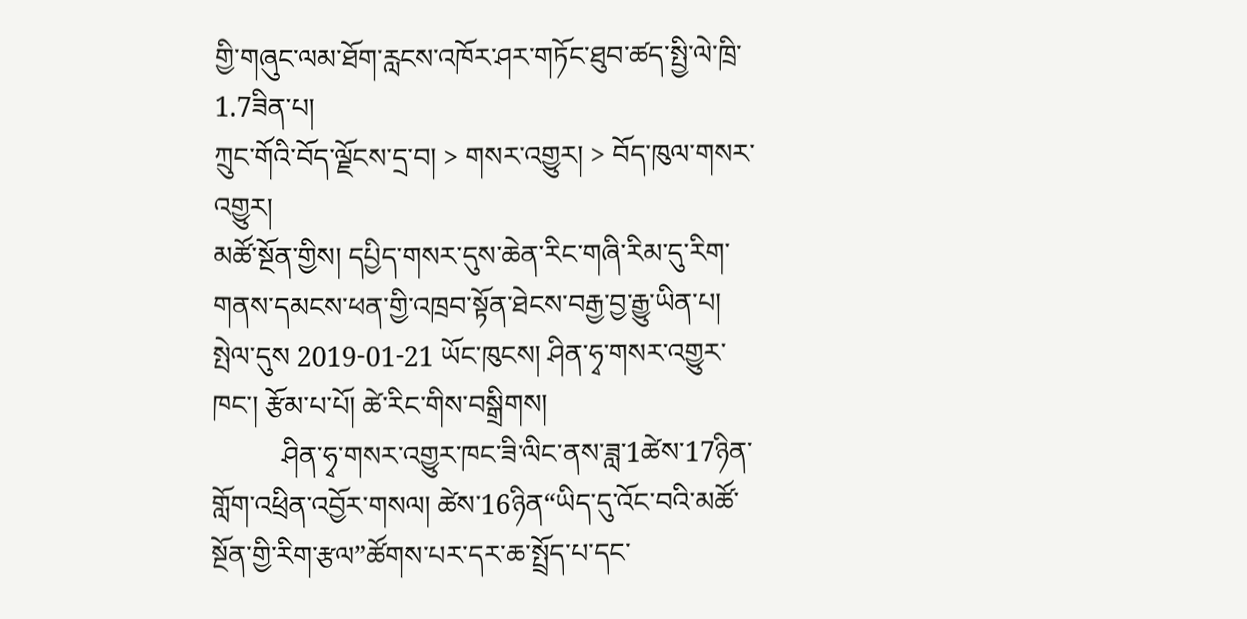གྱི་གཞུང་ལམ་ཐོག་རླངས་འཁོར་ཤར་གཏོང་ཐུབ་ཚད་སྤྱི་ལེ་ཁྲི་1.7ཟིན་པ།
ཀྲུང་གོའི་བོད་ལྗོངས་དྲ་བ། > གསར་འགྱུར། > བོད་ཁུལ་གསར་འགྱུར།
མཚོ་སྔོན་གྱིས། དཔྱིད་གསར་དུས་ཆེན་རིང་གཞི་རིམ་དུ་རིག་གནས་དམངས་ཕན་གྱི་འཁྲབ་སྟོན་ཐེངས་བརྒྱ་བྱ་རྒྱུ་ཡིན་པ།
སྤེལ་དུས 2019-01-21 ཡོང་ཁུངས། ཤིན་ཧྭ་གསར་འགྱུར་ཁང་། རྩོམ་པ་པོ། ཚེ་རིང་གིས་བསྒྲིགས།
          ཤིན་ཧྭ་གསར་འགྱུར་ཁང་ཟི་ལིང་ནས་ཟླ་1ཚེས་17ཉིན་གློག་འཕྲིན་འབྱོར་གསལ། ཚེས་16ཉིན“ཡིད་དུ་འོང་བའི་མཚོ་སྔོན་གྱི་རིག་རྩལ”ཚོགས་པར་དར་ཆ་སྤྲོད་པ་དང་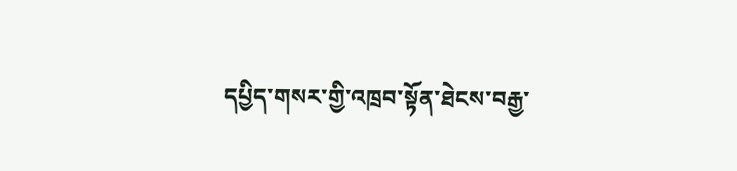དཔྱིད་གསར་གྱི་འཁྲབ་སྟོན་ཐེངས་བརྒྱ་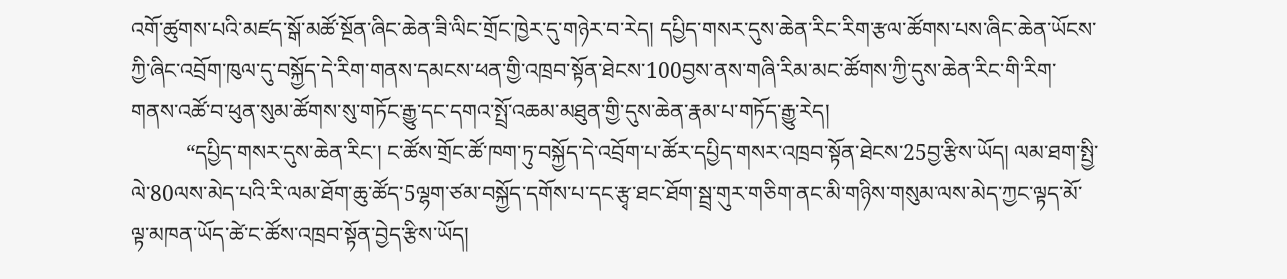འགོ་ཚུགས་པའི་མཛད་སྒོ་མཚོ་སྔོན་ཞིང་ཆེན་ཟི་ལིང་གྲོང་ཁྱེར་དུ་གཉེར་བ་རེད། དཔྱིད་གསར་དུས་ཆེན་རིང་རིག་རྩལ་ཚོགས་པས་ཞིང་ཆེན་ཡོངས་ཀྱི་ཞིང་འབྲོག་ཁུལ་དུ་བསྐྱོད་དེ་རིག་གནས་དམངས་ཕན་གྱི་འཁྲབ་སྟོན་ཐེངས་100བྱས་ནས་གཞི་རིམ་མང་ཚོགས་ཀྱི་དུས་ཆེན་རིང་གི་རིག་གནས་འཚོ་བ་ཕུན་སུམ་ཚོགས་སུ་གཏོང་རྒྱུ་དང་དགའ་སྤྲོ་འཆམ་མཐུན་གྱི་དུས་ཆེན་རྣམ་པ་གཏོད་རྒྱུ་རེད།
          “དཔྱིད་གསར་དུས་ཆེན་རིང་། ང་ཚོས་གྲོང་ཚོ་ཁག་ཏུ་བསྐྱོད་དེ་འབྲོག་པ་ཚོར་དཔྱིད་གསར་འཁྲབ་སྟོན་ཐེངས་25བྱ་རྩིས་ཡོད། ལམ་ཐག་སྤྱི་ལེ་80ལས་མེད་པའི་རི་ལམ་ཐོག་ཆུ་ཚོད་5ལྷག་ཙམ་བསྐྱོད་དགོས་པ་དང་རྩྭ་ཐང་ཐོག་སྦྲ་གུར་གཅིག་ནང་མི་གཉིས་གསུམ་ལས་མེད་ཀྱང་ལྟད་མོ་ལྟ་མཁན་ཡོད་ཚེ་ང་ཚོས་འཁྲབ་སྟོན་བྱེད་རྩིས་ཡོད།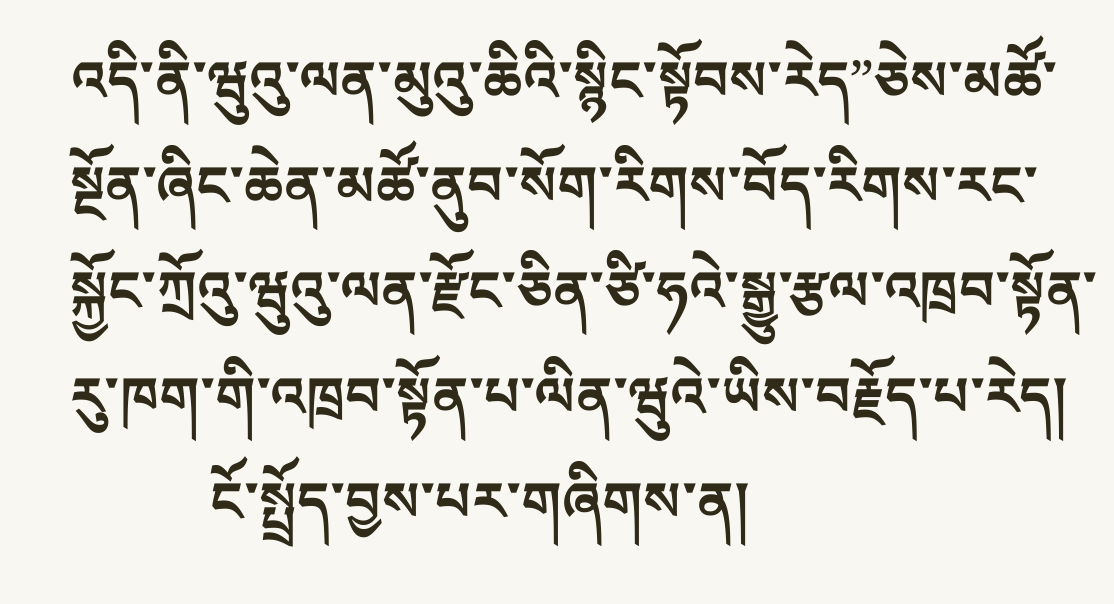འདི་ནི་ཝུའུ་ལན་མུའུ་ཆིའི་སྙིང་སྟོབས་རེད”ཅེས་མཚོ་སྔོན་ཞིང་ཆེན་མཚོ་ནུབ་སོག་རིགས་བོད་རིགས་རང་སྐྱོང་ཀྲོའུ་ཝུའུ་ལན་རྫོང་ཅིན་ཙི་ཧའེ་སྒྱུ་རྩལ་འཁྲབ་སྟོན་རུ་ཁག་གི་འཁྲབ་སྟོན་པ་ལིན་ཝུའེ་ཡིས་བརྗོད་པ་རེད།
          ངོ་སྤྲོད་བྱས་པར་གཞིགས་ན།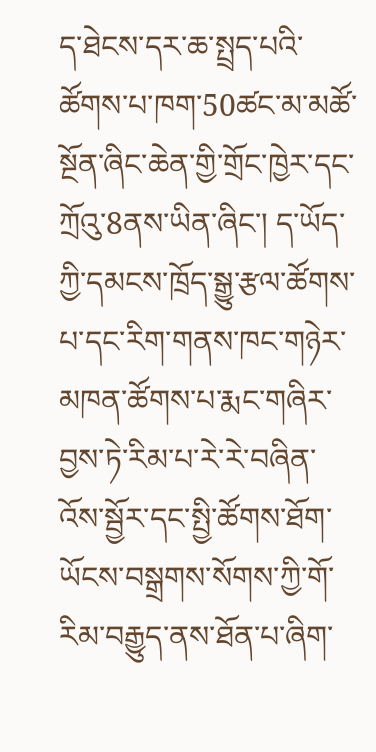ད་ཐེངས་དར་ཆ་སྤྲད་པའི་ཚོགས་པ་ཁག་50ཚང་མ་མཚོ་སྔོན་ཞིང་ཆེན་གྱི་གྲོང་ཁྱེར་དང་ཀྲོའུ་8ནས་ཡིན་ཞིང་། ད་ཡོད་ཀྱི་དམངས་ཁྲོད་སྒྱུ་རྩལ་ཚོགས་པ་དང་རིག་གནས་ཁང་གཉེར་མཁན་ཚོགས་པ་རྨང་གཞིར་བྱས་ཏེ་རིམ་པ་རེ་རེ་བཞིན་འོས་སྦྱོར་དང་སྤྱི་ཚོགས་ཐོག་ཡོངས་བསྒྲགས་སོགས་ཀྱི་གོ་རིམ་བརྒྱུད་ནས་ཐོན་པ་ཞིག་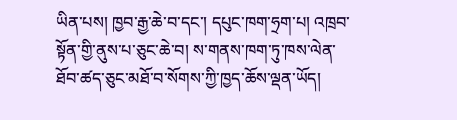ཡིན་པས། ཁྱབ་རྒྱ་ཆེ་བ་དང་། དཔུང་ཁག་ཧྲག་པ། འཁྲབ་སྟོན་གྱི་ནུས་པ་ཅུང་ཆེ་བ། ས་གནས་ཁག་ཏུ་ཁས་ལེན་ཐོབ་ཚད་ཅུང་མཐོ་བ་སོགས་ཀྱི་ཁྱད་ཆོས་ལྡན་ཡོད།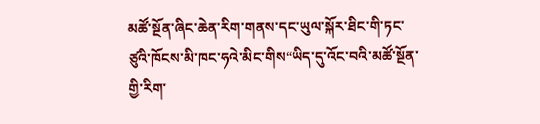མཚོ་སྔོན་ཞིང་ཆེན་རིག་གནས་དང་ཡུལ་སྐོར་ཐིང་གི་ཏང་ཙུའི་ཁོངས་མི་ཁང་ཧའེ་མིང་གིས“ཡིད་དུ་འོང་བའི་མཚོ་སྔོན་གྱི་རིག་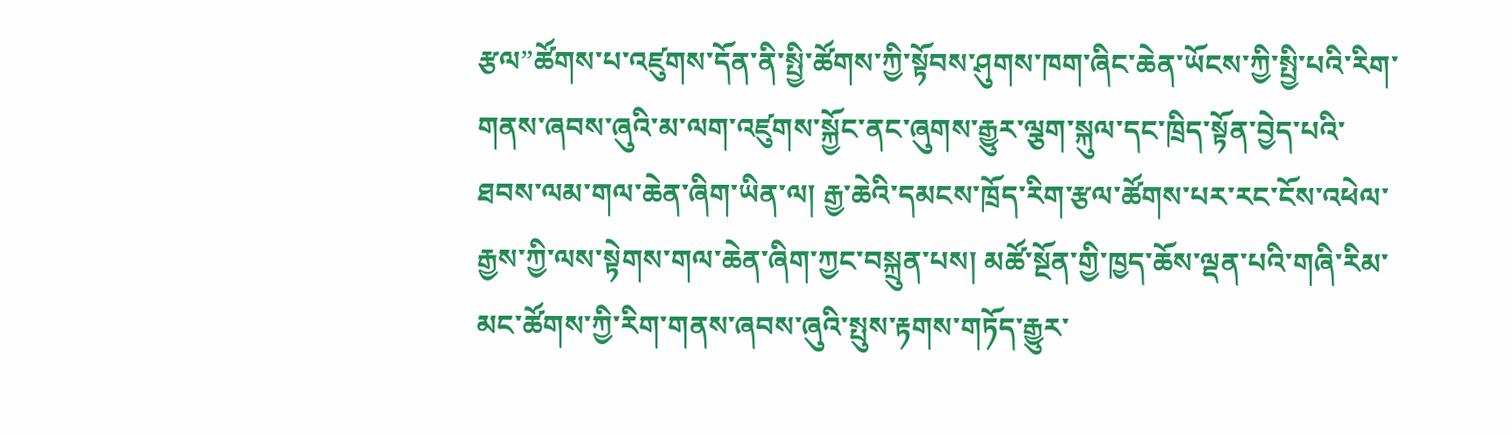རྩལ”ཚོགས་པ་འཛུགས་དོན་ནི་སྤྱི་ཚོགས་ཀྱི་སྟོབས་ཤུགས་ཁག་ཞིང་ཆེན་ཡོངས་ཀྱི་སྤྱི་པའི་རིག་གནས་ཞབས་ཞུའི་མ་ལག་འཛུགས་སྐྱོང་ནང་ཞུགས་རྒྱུར་ལྕག་སྐུལ་དང་ཁྲིད་སྟོན་བྱེད་པའི་ཐབས་ལམ་གལ་ཆེན་ཞིག་ཡིན་ལ། རྒྱ་ཆེའི་དམངས་ཁྲོད་རིག་རྩལ་ཚོགས་པར་རང་ངོས་འཕེལ་རྒྱས་ཀྱི་ལས་སྟེགས་གལ་ཆེན་ཞིག་ཀྱང་བསྐྲུན་པས། མཚོ་སྔོན་གྱི་ཁྱད་ཆོས་ལྡན་པའི་གཞི་རིམ་མང་ཚོགས་ཀྱི་རིག་གནས་ཞབས་ཞུའི་སྤུས་རྟགས་གཏོད་རྒྱུར་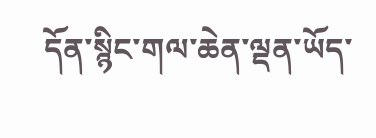དོན་སྙིང་གལ་ཆེན་ལྡན་ཡོད་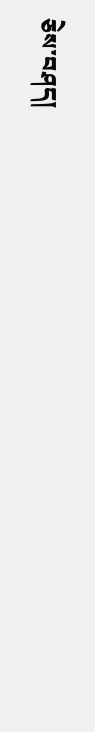ཅེས་བཤད།